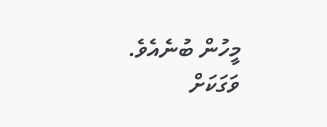މީހުން ބުނެއެވެ. ވަގަކަށް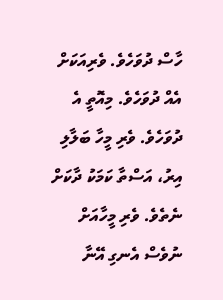ހާސް ދުވަހެވެ. ވެރިއަކަށް އެއް ދުވަހެވެ. މިއޮތީ އެ ދުވަހެވެ. ވެރި މީހާ ބަލާލި އިރު، އަސްތާ ކަމަކު ދާކަށް ނެތެވެ. ވެރި މީހާއަށް ނުވެސް އެނގި އޭނާ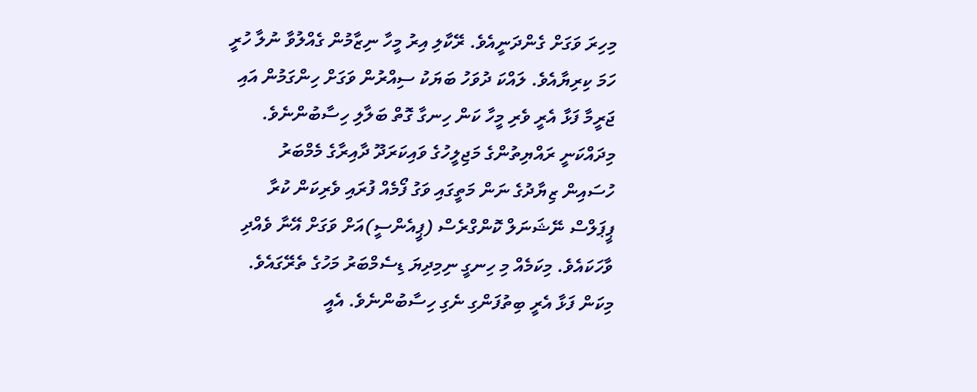މިހިރަ ވަގަށް ގެންދަނީއެވެ. ރޭކާލި އިރު މީހާ ނިޒާމުން ގެއްލުވާ ނުލާ ހުރީ ހަމަ ކިރިޔާއެވެ. ލައްކަ ދުވަހު ބަޔަކު ސިއްރުން ވަގަށް ހިންގަމުން އައި ޖަރީމާ ފަޅާ އެރީ ވެރި މީހާ ކަން ހިނގާ ގޮތް ބަލާލި ހިސާބުންނެވެ.
މިދައްކަނީ ރައްޔިތުންގެ މަޖިލީހުގެ ވައިކަރަދޫ ދާއިރާގެ މެމްބަރު ހުސައިން ޒިޔާދުގެ ނަން މަތީގައި ވަގު ފޯމެއް ފުރައި ވެރިކަން ކުރާ ޕީޕަލްސް ނޭޝަނަލް ކޮންގްރެސް (ޕީއެންސީ)އަށް ވަގަށް އޭނާ ވެއްދި ވާހަކައެވެ. މިކަމެއް މި ހިނގީ ނިމިދިޔަ ޑިސެމްބަރު މަހުގެ ތެރޭގައެވެ. މިކަން ފަޅާ އެރީ ބިތުފަންގި ނެގި ހިސާބުންނެވެ. އެއީ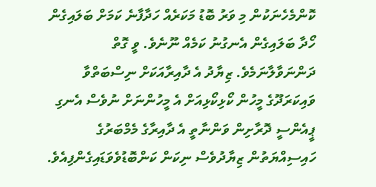ކޮންމެހެނަކުން މި ވަރު ބޮޑު މަކަރެއް ހަދާފާނެ ކަމަށް ބަލައިގެން ހޯދާ ބަލައިގެން އެނގުނު ކަމެއް ނޫނެވެ. ވީ ގޮތް ދަންނަވާލާނަމެވެ. ޒިޔާދު އެ ދާއިރާއަކަށް ނިސްބަތްވާ ވައިކަރަދޫގެ މީހުން ކޯޅިކޯޅިއަށް އެ މީހުންނަށް ނުވެސް އެނގި ޕީއެންސީ ދޮރާށިން ވަންނާތީ އެ ދާއިރާގެ މެމްބަރުގެ ހައިސިއްޔަތުން ޒިޔާދުވެސް ނިކަން ކަންބޮޑުވެވަޑައިގެންފިއެވެ.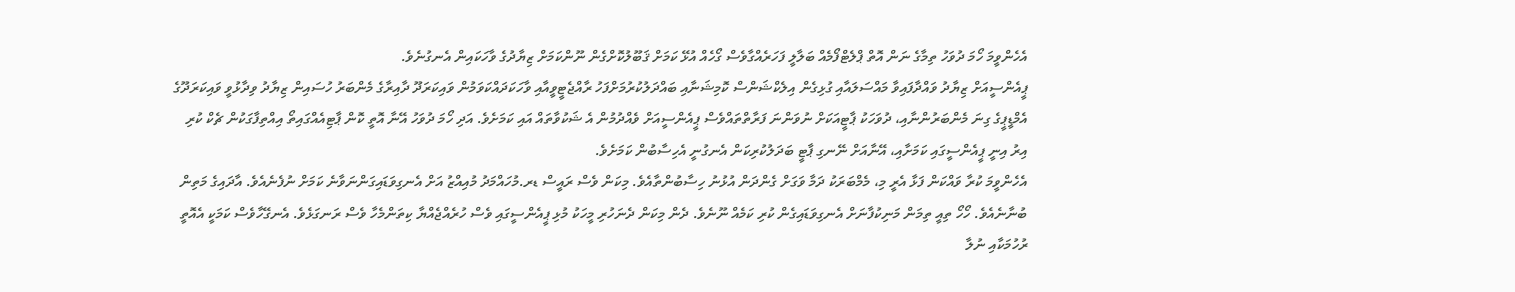އެހެންވީމަ ހޯމަ ދުވަހު ތިމާގެ ނަން އޮތް ޕްލެޓްފޯމެއް ބަލާލީ ފަހަރެއްގާވެސް ގޯހެއް އުޅޭ ކަމަށް ޤަބޫލުކޮށްގެން ނޫންކަމަށް ޒިޔާދުގެ ވާހަކައިން އެނގުނެވެ.
ޕީއެންސީއަށް ޒިޔާދު ވައްދާފައިވާ މައްސަލައާއި ގުޅިގެން އިލެކްޝަންސް ކޮމިޝަނާއި ބައްދަލުކުރުމަށްފަހު ރާއްޖެޓީވީއާއި ވާހަކަދައްކަވަމުން ވައިކަރަދޫ ދާއިރާގެ މެންބަރު ހުސައިން ޒިޔާދު ވިދާޅުވީ ވައިކަރަދޫގެ އެމްޑީޕީގެ ގިނަ މެންބަރުންނާއި، ދުވަހަކު ޕާޓީއަކަށް ނުވަންނަ ފަރާތްތައްވެސް ޕީއެންސީއަށް ވެއްދުމުން އެ ޝަކުވާތައް އައި ކަމަށެވެ. އަދި ހޯމަ ދުވަހު އޭނާ އޮތީ ކޮން ޕާޓިއެއްގައިތޯ އިއްތިފާގަކުން ޗެކް ކުރި އިރު އިނީ ޕީއެންސީގައި ކަމަށާއި، އޭނާއަށް ނޭނގި ޕާޓީ ބަދަލުކުރިކަން އެނގުނީ އެހިސާބުން ކަމަށެވެ.
އެހެންވީމަ ކުރާ ވައްކަން ފަޅާ އެރީ މި، މެމްބަރަކު ދަމާ ވަގަށް ގެންދަން އުޅުނު ހިސާބުންތާއެވެ. މިކަން ވެސް ރައީސް ޑރ.މުހައްމަދު މުއިއްޒު އަށް އެނގިވަޑައިގަންނަވާނެ ކަމަށް ނުފެނެއެވެ. އާދައިގެ މަތިން ބުނާނެއެވެ. ހޯހޯ ތިއީ ތިމަން މަނިކުފާނަށް އެނގިވަޑައިގެން ކުރި ކަމެއް ނޫނެވެ. ދެން މިކަން ދެނަހުރި މީހަކު މުޅި ޕީއެންސީގައި ވެސް ހުރެއްޖެއްޔާ ކިތަންމެހާ ވެސް ރަނގަޅެވެ. އެނގޭހާވެސް ކަމަކީ އެއޮތީ ރުހުމަކާއި ނުލާ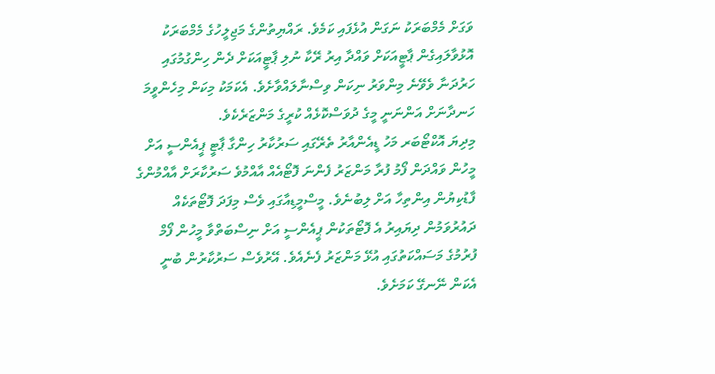ވަގަށް މެމްބަރަކު ނަގަން އުޅެފައި ކަމެވެ. ރައްޔިތުންގެ މަޖިލީހުގެ މެމްބަރަކު އޮޅުވާލައިގެން ޕާޓީއަކަށް ވައްދާ އިރު ރޭކާ ނުލި ޕާޓީއަކަށް ދެން ހިންގުމުގައި ހަރުދަނާ ވެވޭނެ މިންވަރު ނިކަން ވިސްނާލައްވާށެވެ. އެކަމަކު މިކަން މިހެންވީމަ ހަނދާނަށް އަންނަނީ މީގެ ދުވަސްކޮޅެއް ކުރީގެ މަންޒަރެކެވެ.
މިދިޔަ އޮކްޓޯބަރ މަހު ޑީއެންއާރު ތެރޭގައި ސަރުކާރު ހިންގާ ޕާޓީ ޕީއެންސީ އަށް މީހުން ވައްދަން ފޯމު ފުރާ މަންޒަރު ފެންނަ ފޮޓޯއެއް އާއްމުވެ ސަރުކާރަށް އާއްމުންގެ ފާޑުކިޔުން އިންތިހާ އަށް ލިބުނެވެ. މީސްމީޑިއާގައި ވެސް މިފަދަ ފޮޓޯތަކެއް ދައުރުވަމުން ދިޔައިރު އެ ފޮޓޯތަކުން ޕީއެންސީ އަށް ނިސްބަތްވާ މީހުން ފޯމް ފުރުމުގެ މަސައްކަތުގައި އުޅޭ މަންޒަރު ފެނެއެވެ. އޭރުވެސް ސަރުކާރުން ބުނީ އެކަން ނޭނގޭ ކަމަށެވެ.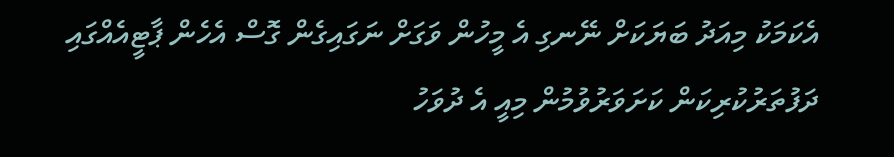އެކަމަކު މިއަދު ބަޔަކަށް ނޭނގި އެ މީހުން ވަގަށް ނަގައިގެން ގޮސް އެހެން ޕާޓީއެއްގައި ދަފުތަރުކުރިކަން ކަށަވަރުވުމުން މިއީ އެ ދުވަހު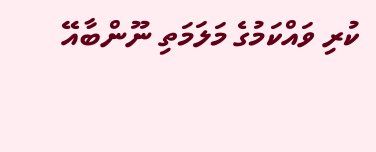ކުރި ވައްކަމުގެ މަލަމަތި ނޫންބާއޭ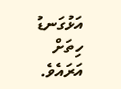އަޅުގަނޑު ހިތަށް އަރައެވެ.